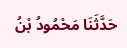حَدَّثَنَا مَحْمُودُ بْنُ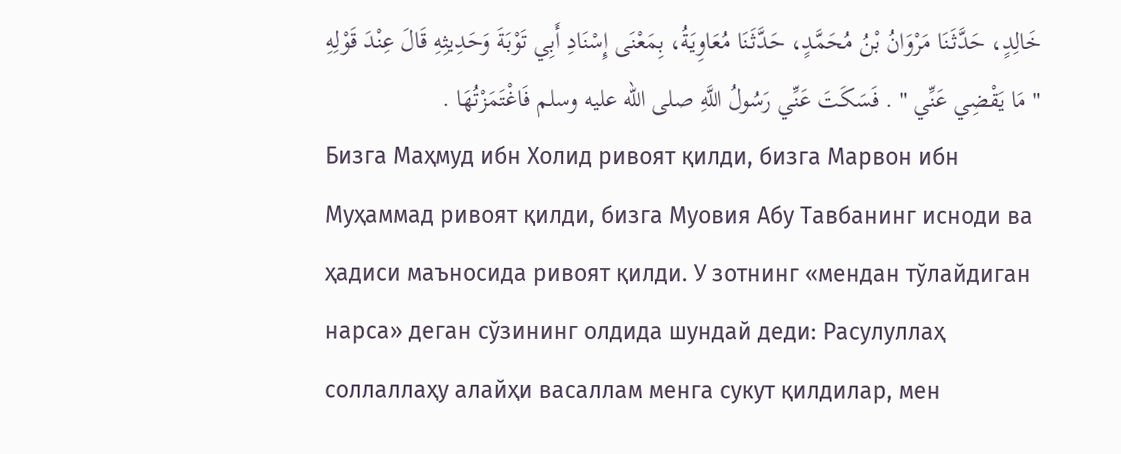خَالِدٍ، حَدَّثَنَا مَرْوَانُ بْنُ مُحَمَّدٍ، حَدَّثَنَا مُعَاوِيَةُ، بِمَعْنَى إِسْنَادِ أَبِي تَوْبَةَ وَحَدِيثِهِ قَالَ عِنْدَ قَوْلِهِ " مَا يَقْضِي عَنِّي " . فَسَكَتَ عَنِّي رَسُولُ اللَّهِ صلى الله عليه وسلم فَاغْتَمَزْتُهَا .
Бизга Маҳмуд ибн Холид ривоят қилди, бизга Марвон ибн Муҳаммад ривоят қилди, бизга Муовия Абу Тавбанинг исноди ва ҳадиси маъносида ривоят қилди. У зотнинг «мендан тўлайдиган нарса» деган сўзининг олдида шундай деди: Расулуллаҳ соллаллаҳу алайҳи васаллам менга сукут қилдилар, мен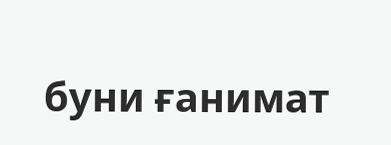буни ғанимат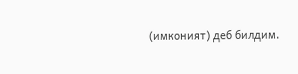(имконият) деб билдим.